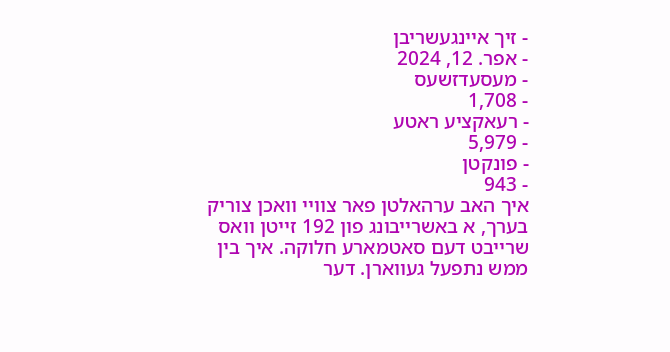- זיך איינגעשריבן
- אפר. 12, 2024
- מעסעדזשעס
- 1,708
- רעאקציע ראטע
- 5,979
- פונקטן
- 943
איך האב ערהאלטן פאר צוויי וואכן צוריק בערך, א באשרייבונג פון 192 זייטן וואס שרייבט דעם סאטמארע חלוקה. איך בין ממש נתפעל געווארן. דער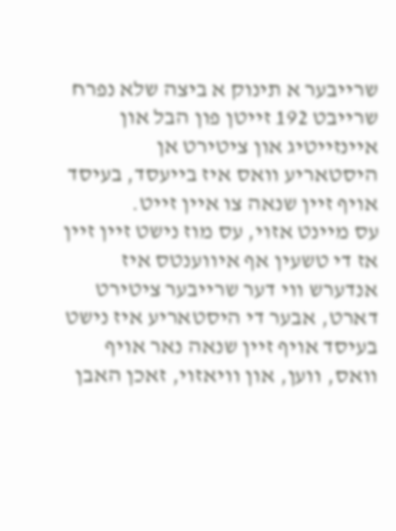שרייבער א תינוק א ביצה שלא נפרח שרייבט 192 זייטן פון הבל און איינזייטיג און ציטירט אן היסטאריע וואס איז בייעסד, בעיסד אויף זיין שנאה צו איין זייט.
עס מיינט אזוי, עס מוז נישט זיין זיין אז די טשעין אף איווענטס איז אנדערש ווי דער שרייבער ציטירט דארט, אבער די היסטאריע איז נישט בעיסד אויף זיין שנאה נאר אויף וואס, ווען, און וויאזוי, זאכן האבן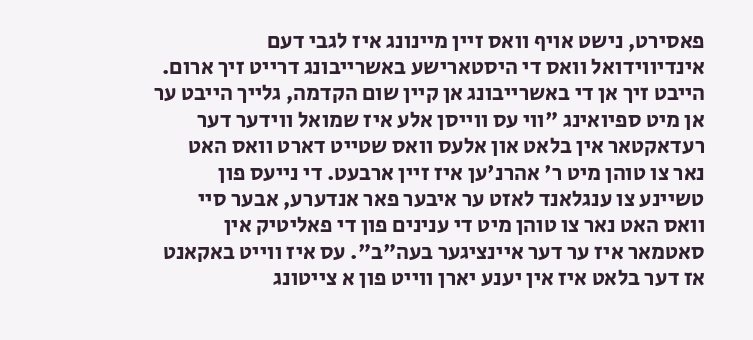פאסירט, נישט אויף וואס זיין מיינונג איז לגבי דעם אינדיווידואל וואס די היסטארישע באשרייבונג דרייט זיך ארום.
הייבט זיך אן די באשרייבונג אן קיין שום הקדמה, גלייך הייבט ער אן מיט ספיואינג "ווי עס ווייסן אלע איז שמואל ווידער דער רעדאקטאר אין בלאט און אלעס וואס שטייט דארט וואס האט נאר צו טוהן מיט ר' אהרנ'ען איז זיין ארבעט. די נייעס פון טשיינע צו ענגלאנד לאזט ער איבער פאר אנדערע, אבער סיי וואס האט נאר צו טוהן מיט די ענינים פון די פאליטיק אין סאטמאר איז ער דער איינציגער בעה"ב". עס איז ווייט באקאנט אז דער בלאט איז אין יענע יארן ווייט פון א צייטונג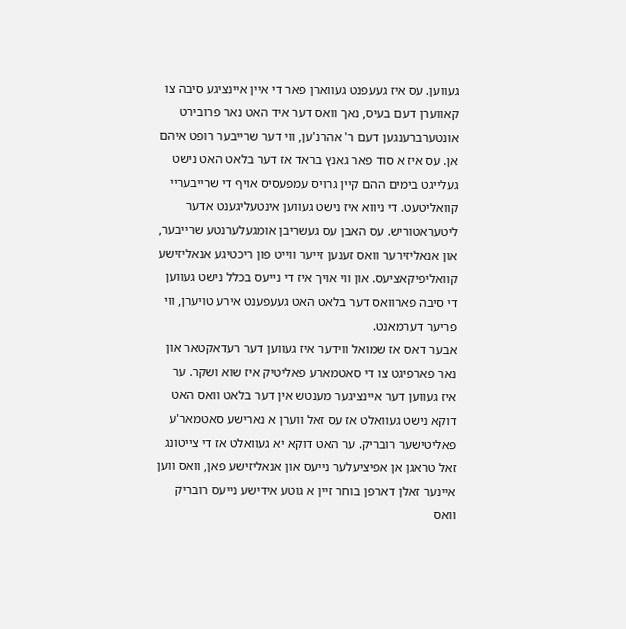געווען. עס איז געעפנט געווארן פאר די איין איינציגע סיבה צו קאווערן דעם בעיס, נאך וואס דער איד האט נאר פרובירט אונטערברענגען דעם ר' אהרנ'ען, ווי דער שרייבער רופט איהם אן. עס איז א סוד פאר גאנץ בראד אז דער בלאט האט נישט געלייגט בימים ההם קיין גרויס עמפעסיס אויף די שרייבעריי קוואליטעט. די ניווא איז נישט געווען אינטעליגענט אדער ליטעראטוריש. עס האבן עס געשריבן אומגעלערנטע שרייבער, און אנאליזירער וואס זענען זייער ווייט פון ריכטיגע אנאליזישע קוואליפיקאציעס. און ווי אויך איז די נייעס בכלל נישט געווען די סיבה פארוואס דער בלאט האט געעפענט אירע טויערן, ווי פריער דערמאנט.
אבער דאס אז שמואל ווידער איז געווען דער רעדאקטאר און נאר פארפיגט צו די סאטמארע פאליטיק איז שוא ושקר. ער איז געווען דער איינציגער מענטש אין דער בלאט וואס האט דוקא נישט געוואלט אז עס זאל ווערן א נארישע סאטמאר'ע פאליטישער רובריק. ער האט דוקא יא געוואלט אז די צייטונג זאל טראגן אן אפיציעלער נייעס און אנאליזישע פאן, וואס ווען איינער זאלן דארפן בוחר זיין א גוטע אידישע נייעס רובריק וואס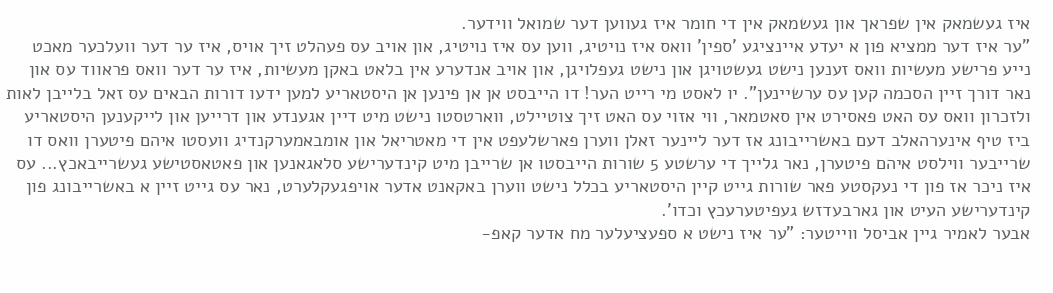איז געשמאק אין שפראך און געשמאק אין די חומר איז געווען דער שמואל ווידער.
"ער איז דער ממציא פון א יעדע איינציגע 'ספין' וואס איז נויטיג, ווען עס איז נויטיג, און אויב עס פעהלט זיך אויס, איז ער דער וועלכער מאכט נייע פרישע מעשיות וואס זענען נישט געשטויגן און נישט געפלויגן, און אויב אנדערע אין בלאט באקן מעשיות, איז ער דער וואס פראווד עס און נאר דורך זיין הסכמה קען עס ערשיינען". יו לאסט מי רייט הער! דו הייבסט אן אן פינען אן היסטאריע למען ידעו דורות הבאים עס זאל בלייבן לאות ולזכרון וואס עס האט פאסירט אין סאטמאר, ווי אזוי עס האט זיך צוטיילט, ווארטסטו נישט מיט דיין אגענדע און דרייען און לייקענען היסטאריע ביז טיף אינערהאלב דעם באשרייבונג אז דער ליינער זאלן ווערן פארשלעפט אין די מאטריאל און אומבאמערקנדיג וועסטו איהם פיטערן וואס דו שרייבער ווילסט איהם פיטערן, נאר גלייך די ערשטע 5 שורות הייבסטו אן שרייבן מיט קינדערישע סלאגאנען און פאטאסטישע געשרייבאכץ... עס איז ניכר אז פון די נעקסטע פאר שורות גייט קיין היסטאריע בכלל נישט ווערן באקאנט אדער אויפגעקלערט, נאר עס גייט זיין א באשרייבונג פון קינדערישע העיט און גארבעדזש געפיטערעכץ וכדו'.
אבער לאמיר גיין אביסל ווייטער: "ער איז נישט א ספעציעלער מח אדער קאפ-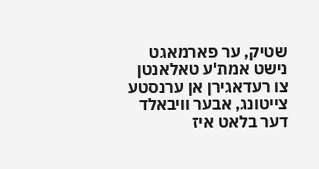שטיק, ער פארמאגט נישט אמת'ע טאלאנטן צו רעדאגירן אן ערנסטע צייטונג, אבער וויבאלד דער בלאט איז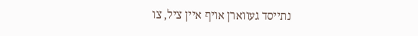נתייסד געווארן אויף איין ציל, צו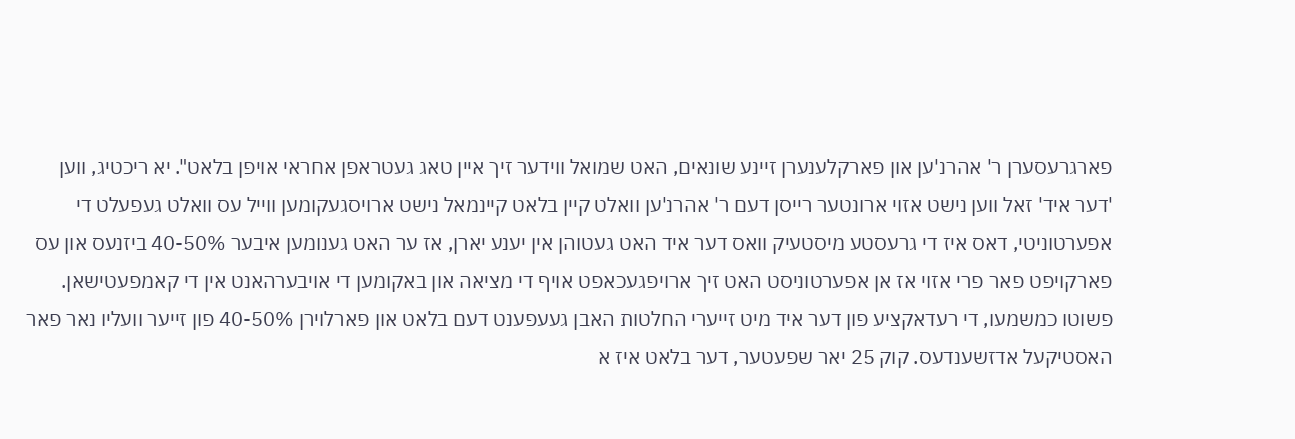פארגרעסערן ר' אהרנ'ען און פארקלענערן זיינע שונאים, האט שמואל ווידער זיך איין טאג געטראפן אחראי אויפן בלאט". יא ריכטיג, ווען 'דער איד' זאל ווען נישט אזוי ארונטער רייסן דעם ר' אהרנ'ען וואלט קיין בלאט קיינמאל נישט ארויסגעקומען ווייל עס וואלט געפעלט די אפערטוניטי, דאס איז די גרעסטע מיסטעיק וואס דער איד האט געטוהן אין יענע יארן, אז ער האט גענומען איבער 40-50% ביזנעס און עס פארקויפט פאר פרי אזוי אז אן אפערטוניסט האט זיך ארויפגעכאפט אויף די מציאה און באקומען די אויבערהאנט אין די קאמפעטישאן. פשוטו כמשמעו, די רעדאקציע פון דער איד מיט זייערי החלטות האבן געעפענט דעם בלאט און פארלוירן 40-50% פון זייער וועליו נאר פאר האסטיקעל אדזשענדעס. קוק 25 יאר שפעטער, דער בלאט איז א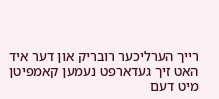רייך הערליכער רובריק און דער איד האט זיך געדארפט נעמען קאמפיטן מיט דעם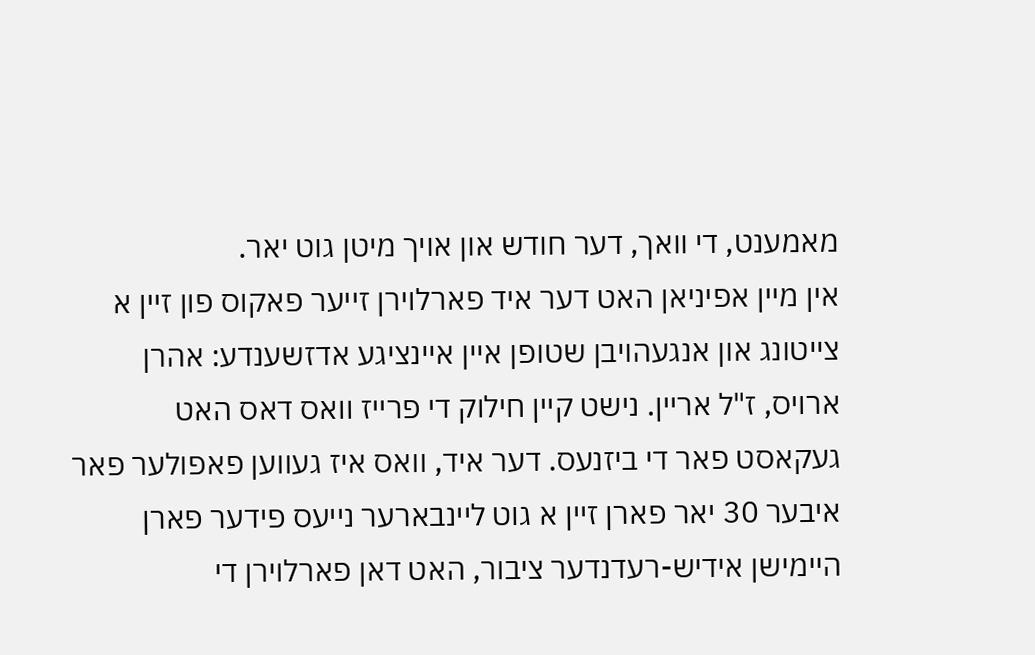מאמענט, די וואך, דער חודש און אויך מיטן גוט יאר.
אין מיין אפיניאן האט דער איד פארלוירן זייער פאקוס פון זיין א צייטונג און אנגעהויבן שטופן איין איינציגע אדזשענדע: אהרן ארויס, ז"ל אריין. נישט קיין חילוק די פרייז וואס דאס האט געקאסט פאר די ביזנעס. דער איד, וואס איז געווען פאפולער פאר איבער 30 יאר פארן זיין א גוט ליינבארער נייעס פידער פארן היימישן אידיש-רעדנדער ציבור, האט דאן פארלוירן די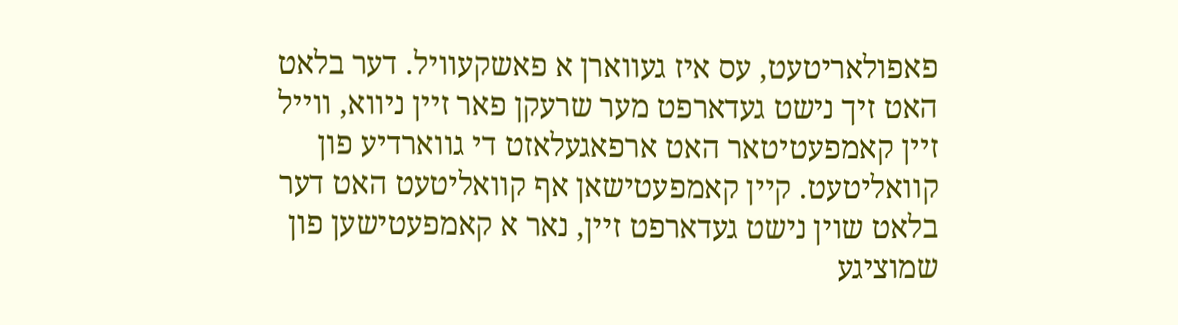פאפולאריטעט, עס איז געווארן א פאשקעוויל. דער בלאט האט זיך נישט געדארפט מער שרעקן פאר זיין ניווא, ווייל זיין קאמפעטיטאר האט ארפאגעלאזט די גווארדיע פון קוואליטעט. קיין קאמפעטישאן אף קוואליטעט האט דער בלאט שוין נישט געדארפט זיין, נאר א קאמפעטישען פון שמוציגע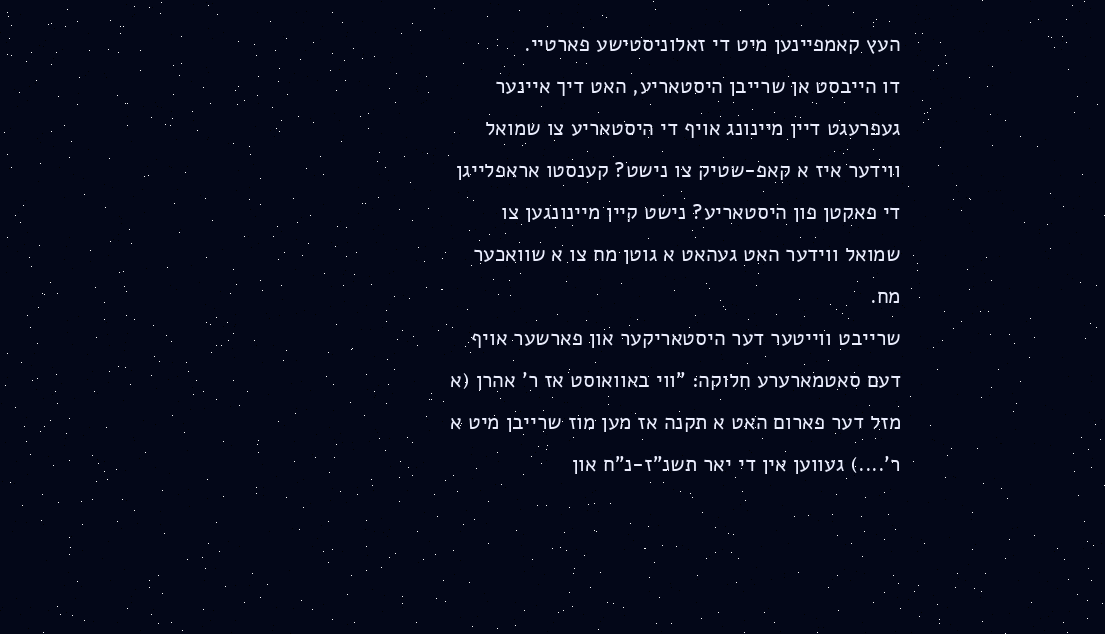העץ קאמפיינען מיט די זאלוניסטישע פארטיי.
דו הייבסט אן שרייבן היסטאריע, האט דיך איינער געפרעגט דיין מיינונג אויף די היסטאריע צו שמואל ווידער איז א קאפ-שטיק צו נישט? קענסטו אראפלייגן די פאקטן פון היסטאריע? נישט קיין מיינונגען צו שמואל ווידער האט געהאט א גוטן מח צו א שוואכער מח.
שרייבט ווייטער דער היסטאריקער און פארשער אויף דעם סאטמארערע חלוקה: "ווי באוואוסט אז ר' אהרן (א מזל דער פארום האט א תקנה אז מען מוז שרייבן מיט א ר'....) געווען אין די יאר תשנ"ז-נ"ח און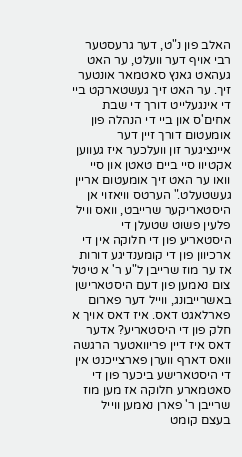האלב פון נ"ט, דער גרעסטער רבי אויף דער וועלט, ער האט געהאט גאנץ סאטמאר אונטער זיך. ער האט זיך געשטארקט ביי די אינגעלייט דורך די שבת אחים'ס און ביי די הנהלה פון אומעטום דורך זיין דער איינציגער זון וועלכער איז געווען אקטיוו סיי ביים טאטן און סיי וואו ער האט זיך אומעטום אריין געשטעלט." הערטס וויאזוי אן היסטאריקער שרייבט, וואס וויל פלעין פשוט שטעלן די היסטאריע פון די חלוקה אין די ארכיוון פון די קומענדיגע דורות אז ער מוז שרייבן ל"ע ר' א טיטל צום נאמען פון דעם היסטארישן באשרייבונג, ווייל דער פארום פארלאגט דאס. איז דאס אויך א חלק פון די היסטאריע? אדער דאס איז דיין פריוואטער הרגשה וואס דארף ווערן פארצייכנט אין די היסטארישע ביכער פון די סאטמארע חלוקה אז מען מוז שרייבן ר' פארן נאמען ווייל בעצם קומט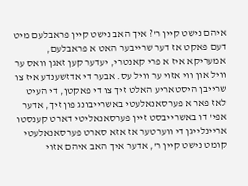איהם נישט קיין ר'? איך האב נישט קיין פראבלעם מיט דעם פאקט אז דער שרייבער האט א פראבלעם, אמעריקא איז א פרי קאנטרי, יעדער קען זאגן וואס ער וויל און ווי אזוי ער וויל עס. אבער די אדזשענדע איז צו שרייבן היסטאריע האלט זיך צו די פאקטן, די העיט לאז פאר א פערסאנאלעטי באשרייבונג פון זיך, אדער אפי' דו באשרייבסט זיין פערסאנאליטי דארט קענסטו אריינלייגן די ווערטער אז אזא סארט פערסאנאלעטי קומט נישט קיין ר', אדער איך האב איהם אזוי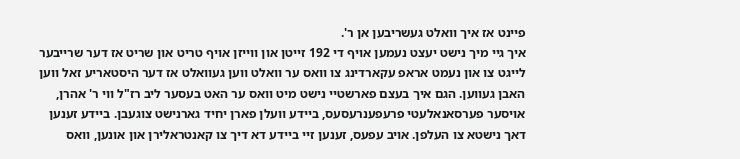פיינט אז איך וואלט געשריבען אן ר'.
איך גיי מיך נישט יעצט נעמען אויף די 192 זייטן און ווייזן אויף טריט און שריט אז דער שרייבער לייגט צו און נעמט אראפ עקארדינג צו וואס ער וואלט ווען געוואלט אז דער היסטאריע זאל ווען האבן געווען. הגם איך בעצם פארשטיי נישט מיט וואס ער האט בעסער ליב רז"ל ווי ר' אהרן, אויסער פערסאנאלעטי פרעפענרעסעס, ביידע וועלן פארן יחיד גארנישט צוגעבן. ביידע זענען דאך נישטא צו העלפן. אויב עפעס, זענען זיי ביידע דא דיך צו קאנטראלירן און אונען, וואס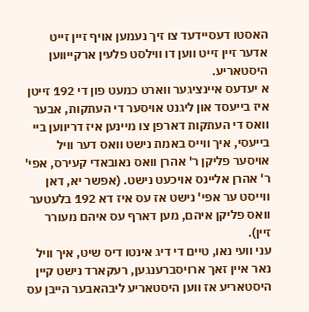האסטו דעסיידעד צו זיך נעמען אויף זיין זייט אדער זיין זייט ווען דו ווילסט פלעין ארקייווען היסטאריע.
א יעדעס איינציגער ווארט כמעט פון די 192 זייטן איז בייעסד און ליגנט אויסער די העתקות, אבער וואס די העתקות דארפן צו מיינען איז דריווען ביי בייעסי, איך ווייס באמת נישט וואס דער וויל אויסער פליקן ר' אהרן וואס נאובאדי קעירס, אפי' ר' אהרן אליינס אויכעט נישט. (אפשר יא, דאן ווייסט ער אפי' נישט אז עס איז דא 192 בלעטער וואס פליקן איהם, מען דארף עס איהם מעורר זיין).
עני וועי נאו, טיים די דיג אינטו דיס שיט, איך וויל נאר איין זאך ארויסברענגען, רעקארד נישט קיין היסטאריע אז ווען היסטאריע ליבהאבער הייבן עס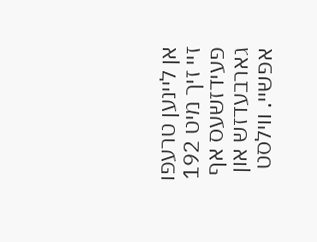אן ליינען טרעפו זיי זיך מיט 192 פעידזשעס אף גארבעדזש און אפשיי. ווילסט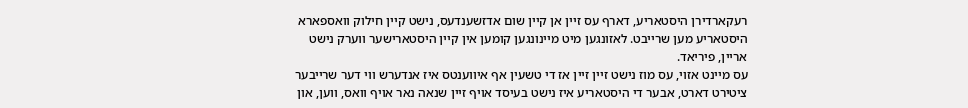רעקארדירן היסטאריע, דארף עס זיין אן קיין שום אדזשענדעס, נישט קיין חילוק וואספארא היסטאריע מען שרייבט. לאזונגען מיט מיינונגען קומען אין קיין היסטארישער ווערק נישט אריין, פיריאד.
עס מיינט אזוי, עס מוז נישט זיין זיין אז די טשעין אף איווענטס איז אנדערש ווי דער שרייבער ציטירט דארט, אבער די היסטאריע איז נישט בעיסד אויף זיין שנאה נאר אויף וואס, ווען, און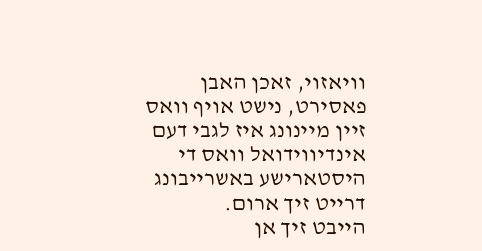וויאזוי, זאכן האבן פאסירט, נישט אויף וואס זיין מיינונג איז לגבי דעם אינדיווידואל וואס די היסטארישע באשרייבונג דרייט זיך ארום.
הייבט זיך אן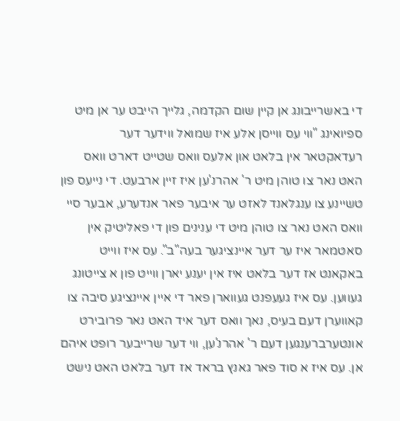די באשרייבונג אן קיין שום הקדמה, גלייך הייבט ער אן מיט ספיואינג "ווי עס ווייסן אלע איז שמואל ווידער דער רעדאקטאר אין בלאט און אלעס וואס שטייט דארט וואס האט נאר צו טוהן מיט ר' אהרנ'ען איז זיין ארבעט. די נייעס פון טשיינע צו ענגלאנד לאזט ער איבער פאר אנדערע, אבער סיי וואס האט נאר צו טוהן מיט די ענינים פון די פאליטיק אין סאטמאר איז ער דער איינציגער בעה"ב". עס איז ווייט באקאנט אז דער בלאט איז אין יענע יארן ווייט פון א צייטונג געווען. עס איז געעפנט געווארן פאר די איין איינציגע סיבה צו קאווערן דעם בעיס, נאך וואס דער איד האט נאר פרובירט אונטערברענגען דעם ר' אהרנ'ען, ווי דער שרייבער רופט איהם אן. עס איז א סוד פאר גאנץ בראד אז דער בלאט האט נישט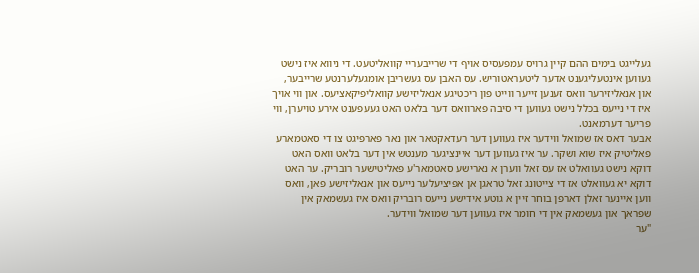געלייגט בימים ההם קיין גרויס עמפעסיס אויף די שרייבעריי קוואליטעט. די ניווא איז נישט געווען אינטעליגענט אדער ליטעראטוריש. עס האבן עס געשריבן אומגעלערנטע שרייבער, און אנאליזירער וואס זענען זייער ווייט פון ריכטיגע אנאליזישע קוואליפיקאציעס. און ווי אויך איז די נייעס בכלל נישט געווען די סיבה פארוואס דער בלאט האט געעפענט אירע טויערן, ווי פריער דערמאנט.
אבער דאס אז שמואל ווידער איז געווען דער רעדאקטאר און נאר פארפיגט צו די סאטמארע פאליטיק איז שוא ושקר. ער איז געווען דער איינציגער מענטש אין דער בלאט וואס האט דוקא נישט געוואלט אז עס זאל ווערן א נארישע סאטמאר'ע פאליטישער רובריק. ער האט דוקא יא געוואלט אז די צייטונג זאל טראגן אן אפיציעלער נייעס און אנאליזישע פאן, וואס ווען איינער זאלן דארפן בוחר זיין א גוטע אידישע נייעס רובריק וואס איז געשמאק אין שפראך און געשמאק אין די חומר איז געווען דער שמואל ווידער.
"ער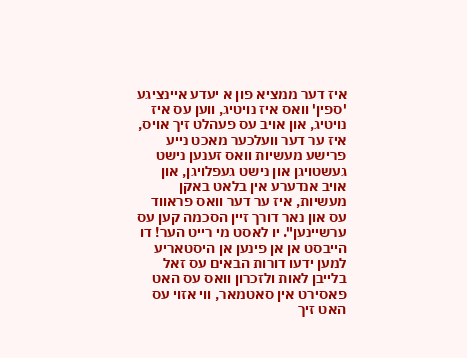איז דער ממציא פון א יעדע איינציגע 'ספין' וואס איז נויטיג, ווען עס איז נויטיג, און אויב עס פעהלט זיך אויס, איז ער דער וועלכער מאכט נייע פרישע מעשיות וואס זענען נישט געשטויגן און נישט געפלויגן, און אויב אנדערע אין בלאט באקן מעשיות, איז ער דער וואס פראווד עס און נאר דורך זיין הסכמה קען עס ערשיינען". יו לאסט מי רייט הער! דו הייבסט אן אן פינען אן היסטאריע למען ידעו דורות הבאים עס זאל בלייבן לאות ולזכרון וואס עס האט פאסירט אין סאטמאר, ווי אזוי עס האט זיך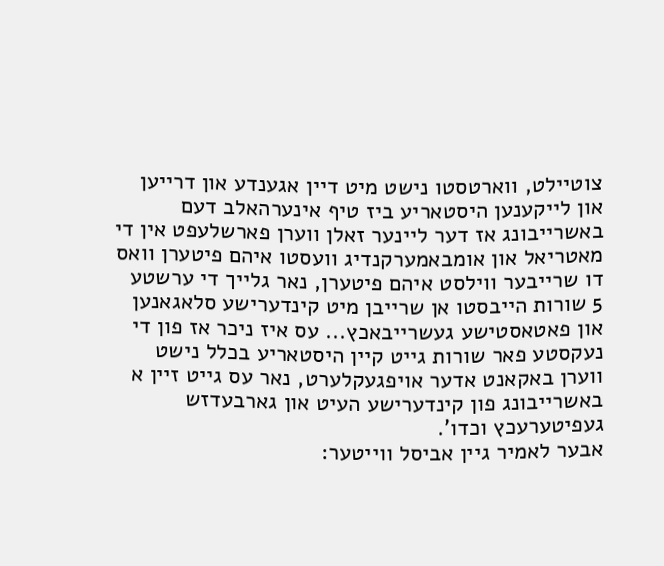צוטיילט, ווארטסטו נישט מיט דיין אגענדע און דרייען און לייקענען היסטאריע ביז טיף אינערהאלב דעם באשרייבונג אז דער ליינער זאלן ווערן פארשלעפט אין די מאטריאל און אומבאמערקנדיג וועסטו איהם פיטערן וואס דו שרייבער ווילסט איהם פיטערן, נאר גלייך די ערשטע 5 שורות הייבסטו אן שרייבן מיט קינדערישע סלאגאנען און פאטאסטישע געשרייבאכץ... עס איז ניכר אז פון די נעקסטע פאר שורות גייט קיין היסטאריע בכלל נישט ווערן באקאנט אדער אויפגעקלערט, נאר עס גייט זיין א באשרייבונג פון קינדערישע העיט און גארבעדזש געפיטערעכץ וכדו'.
אבער לאמיר גיין אביסל ווייטער: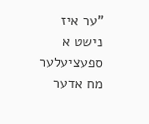"ער איז נישט א ספעציעלער מח אדער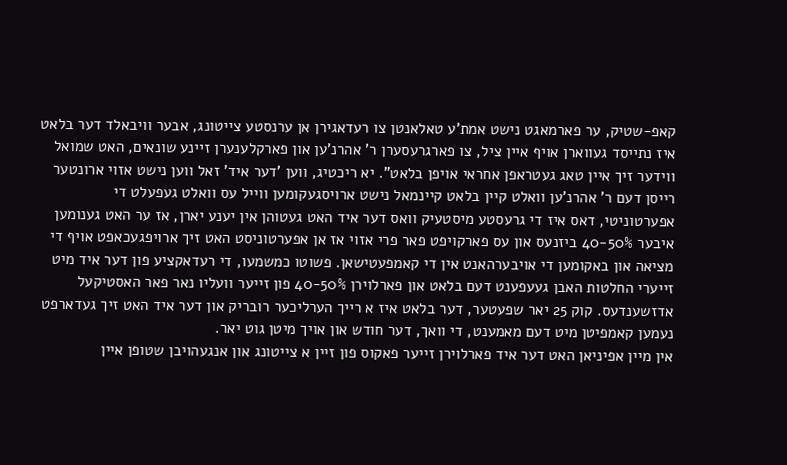קאפ-שטיק, ער פארמאגט נישט אמת'ע טאלאנטן צו רעדאגירן אן ערנסטע צייטונג, אבער וויבאלד דער בלאט איז נתייסד געווארן אויף איין ציל, צו פארגרעסערן ר' אהרנ'ען און פארקלענערן זיינע שונאים, האט שמואל ווידער זיך איין טאג געטראפן אחראי אויפן בלאט". יא ריכטיג, ווען 'דער איד' זאל ווען נישט אזוי ארונטער רייסן דעם ר' אהרנ'ען וואלט קיין בלאט קיינמאל נישט ארויסגעקומען ווייל עס וואלט געפעלט די אפערטוניטי, דאס איז די גרעסטע מיסטעיק וואס דער איד האט געטוהן אין יענע יארן, אז ער האט גענומען איבער 40-50% ביזנעס און עס פארקויפט פאר פרי אזוי אז אן אפערטוניסט האט זיך ארויפגעכאפט אויף די מציאה און באקומען די אויבערהאנט אין די קאמפעטישאן. פשוטו כמשמעו, די רעדאקציע פון דער איד מיט זייערי החלטות האבן געעפענט דעם בלאט און פארלוירן 40-50% פון זייער וועליו נאר פאר האסטיקעל אדזשענדעס. קוק 25 יאר שפעטער, דער בלאט איז א רייך הערליכער רובריק און דער איד האט זיך געדארפט נעמען קאמפיטן מיט דעם מאמענט, די וואך, דער חודש און אויך מיטן גוט יאר.
אין מיין אפיניאן האט דער איד פארלוירן זייער פאקוס פון זיין א צייטונג און אנגעהויבן שטופן איין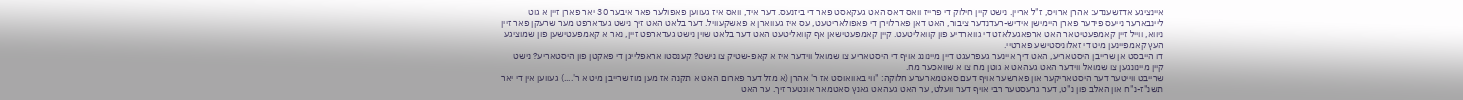איינציגע אדזשענדע: אהרן ארויס, ז"ל אריין. נישט קיין חילוק די פרייז וואס דאס האט געקאסט פאר די ביזנעס. דער איד, וואס איז געווען פאפולער פאר איבער 30 יאר פארן זיין א גוט ליינבארער נייעס פידער פארן היימישן אידיש-רעדנדער ציבור, האט דאן פארלוירן די פאפולאריטעט, עס איז געווארן א פאשקעוויל. דער בלאט האט זיך נישט געדארפט מער שרעקן פאר זיין ניווא, ווייל זיין קאמפעטיטאר האט ארפאגעלאזט די גווארדיע פון קוואליטעט. קיין קאמפעטישאן אף קוואליטעט האט דער בלאט שוין נישט געדארפט זיין, נאר א קאמפעטישען פון שמוציגע העץ קאמפיינען מיט די זאלוניסטישע פארטיי.
דו הייבסט אן שרייבן היסטאריע, האט דיך איינער געפרעגט דיין מיינונג אויף די היסטאריע צו שמואל ווידער איז א קאפ-שטיק צו נישט? קענסטו אראפלייגן די פאקטן פון היסטאריע? נישט קיין מיינונגען צו שמואל ווידער האט געהאט א גוטן מח צו א שוואכער מח.
שרייבט ווייטער דער היסטאריקער און פארשער אויף דעם סאטמארערע חלוקה: "ווי באוואוסט אז ר' אהרן (א מזל דער פארום האט א תקנה אז מען מוז שרייבן מיט א ר'....) געווען אין די יאר תשנ"ז-נ"ח און האלב פון נ"ט, דער גרעסטער רבי אויף דער וועלט, ער האט געהאט גאנץ סאטמאר אונטער זיך. ער האט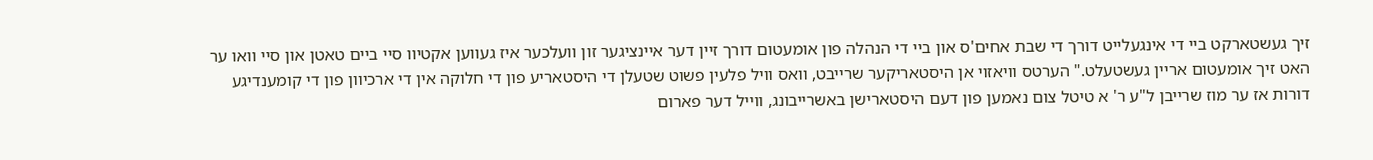זיך געשטארקט ביי די אינגעלייט דורך די שבת אחים'ס און ביי די הנהלה פון אומעטום דורך זיין דער איינציגער זון וועלכער איז געווען אקטיוו סיי ביים טאטן און סיי וואו ער האט זיך אומעטום אריין געשטעלט." הערטס וויאזוי אן היסטאריקער שרייבט, וואס וויל פלעין פשוט שטעלן די היסטאריע פון די חלוקה אין די ארכיוון פון די קומענדיגע דורות אז ער מוז שרייבן ל"ע ר' א טיטל צום נאמען פון דעם היסטארישן באשרייבונג, ווייל דער פארום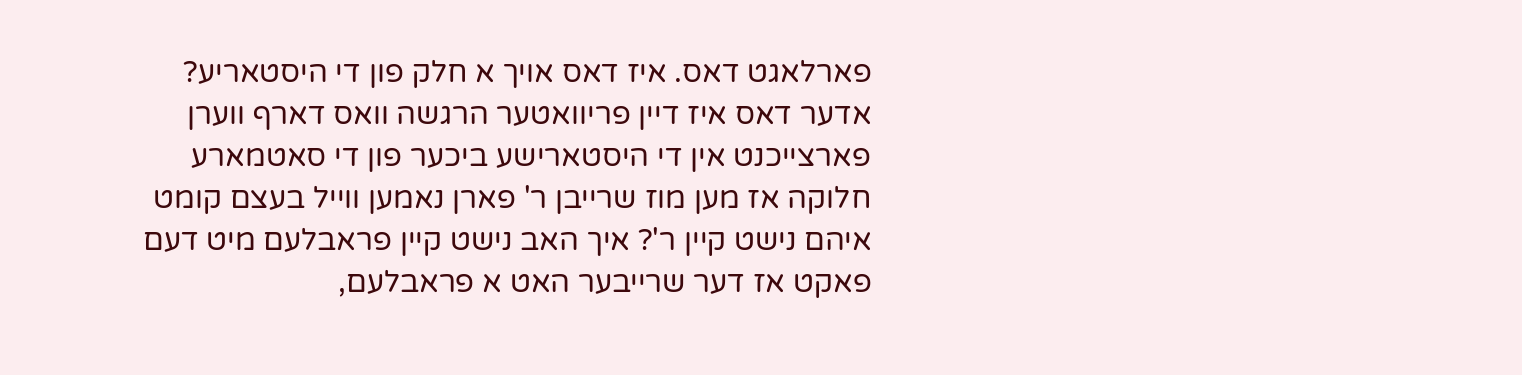פארלאגט דאס. איז דאס אויך א חלק פון די היסטאריע? אדער דאס איז דיין פריוואטער הרגשה וואס דארף ווערן פארצייכנט אין די היסטארישע ביכער פון די סאטמארע חלוקה אז מען מוז שרייבן ר' פארן נאמען ווייל בעצם קומט איהם נישט קיין ר'? איך האב נישט קיין פראבלעם מיט דעם פאקט אז דער שרייבער האט א פראבלעם,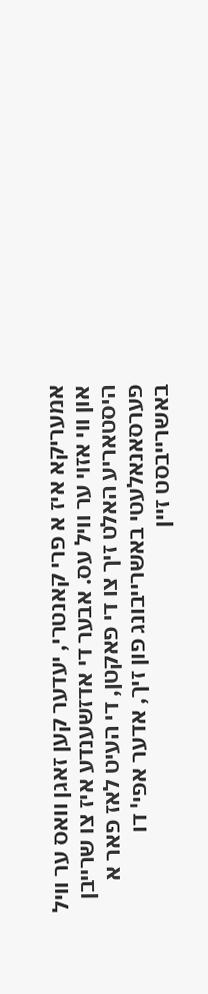אמעריקא איז א פרי קאנטרי, יעדער קען זאגן וואס ער וויל און ווי אזוי ער וויל עס. אבער די אדזשענדע איז צו שרייבן היסטאריע האלט זיך צו די פאקטן, די העיט לאז פאר א פערסאנאלעטי באשרייבונג פון זיך, אדער אפי' דו באשרייבסט זיין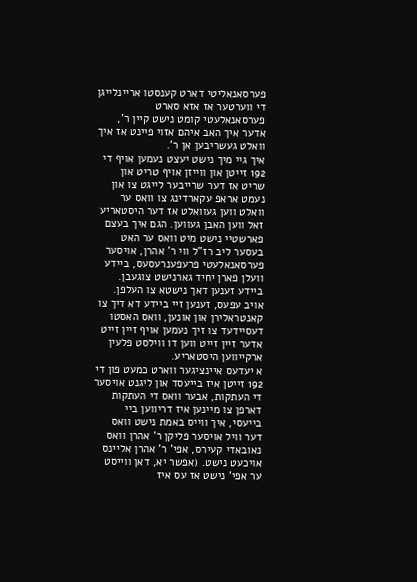פערסאנאליטי דארט קענסטו אריינלייגן די ווערטער אז אזא סארט פערסאנאלעטי קומט נישט קיין ר', אדער איך האב איהם אזוי פיינט אז איך וואלט געשריבען אן ר'.
איך גיי מיך נישט יעצט נעמען אויף די 192 זייטן און ווייזן אויף טריט און שריט אז דער שרייבער לייגט צו און נעמט אראפ עקארדינג צו וואס ער וואלט ווען געוואלט אז דער היסטאריע זאל ווען האבן געווען. הגם איך בעצם פארשטיי נישט מיט וואס ער האט בעסער ליב רז"ל ווי ר' אהרן, אויסער פערסאנאלעטי פרעפענרעסעס, ביידע וועלן פארן יחיד גארנישט צוגעבן. ביידע זענען דאך נישטא צו העלפן. אויב עפעס, זענען זיי ביידע דא דיך צו קאנטראלירן און אונען, וואס האסטו דעסיידעד צו זיך נעמען אויף זיין זייט אדער זיין זייט ווען דו ווילסט פלעין ארקייווען היסטאריע.
א יעדעס איינציגער ווארט כמעט פון די 192 זייטן איז בייעסד און ליגנט אויסער די העתקות, אבער וואס די העתקות דארפן צו מיינען איז דריווען ביי בייעסי, איך ווייס באמת נישט וואס דער וויל אויסער פליקן ר' אהרן וואס נאובאדי קעירס, אפי' ר' אהרן אליינס אויכעט נישט. (אפשר יא, דאן ווייסט ער אפי' נישט אז עס איז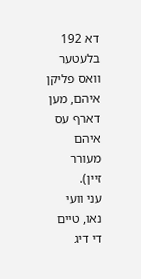דא 192 בלעטער וואס פליקן איהם, מען דארף עס איהם מעורר זיין).
עני וועי נאו, טיים די דיג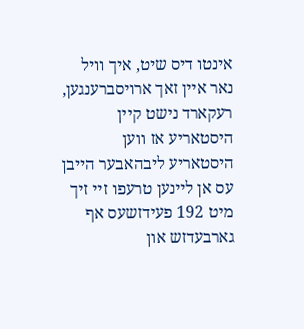אינטו דיס שיט, איך וויל נאר איין זאך ארויסברענגען, רעקארד נישט קיין היסטאריע אז ווען היסטאריע ליבהאבער הייבן עס אן ליינען טרעפו זיי זיך מיט 192 פעידזשעס אף גארבעדזש און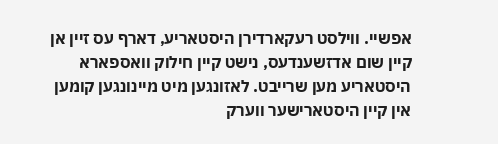אפשיי. ווילסט רעקארדירן היסטאריע, דארף עס זיין אן קיין שום אדזשענדעס, נישט קיין חילוק וואספארא היסטאריע מען שרייבט. לאזונגען מיט מיינונגען קומען אין קיין היסטארישער ווערק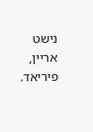נישט אריין, פיריאד.